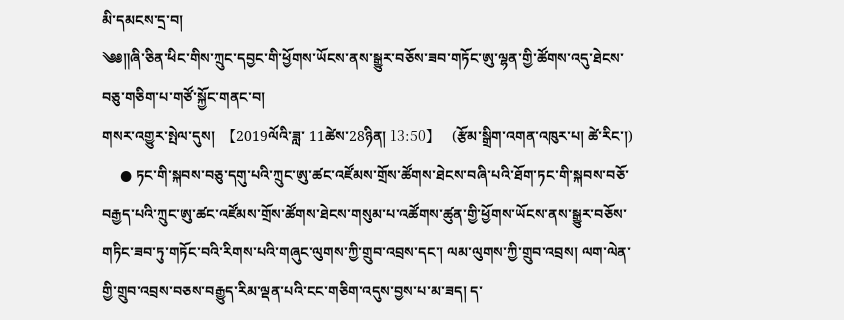མི་དམངས་དྲ་བ།
༄༅༎ཞི་ཅིན་ཕིང་གིས་ཀྲུང་དབྱང་གི་ཕྱོགས་ཡོངས་ནས་སྒྱུར་བཅོས་ཟབ་གཏོང་ཨུ་ལྷན་གྱི་ཚོགས་འདུ་ཐེངས་
བཅུ་གཅིག་པ་གཙོ་སྐྱོང་གནང་བ།
གསར་འགྱུར་སྤེལ་དུས།  【2019ལོའི་ཟླ་ 11ཚེས་28ཉིན། 13:50】   (རྩོམ་སྒྲིག་འགན་འཁུར་པ། ཚེ་རིང་།)
     ● ཏང་གི་སྐབས་བཅུ་དགུ་པའི་ཀྲུང་ཨུ་ཚང་འཛོམས་གྲོས་ཚོགས་ཐེངས་བཞི་པའི་ཐོག་ཏང་གི་སྐབས་བཅོ་བརྒྱད་པའི་ཀྲུང་ཨུ་ཚང་འཛོམས་གྲོས་ཚོགས་ཐེངས་གསུམ་པ་འཚོགས་ཚུན་གྱི་ཕྱོགས་ཡོངས་ནས་སྒྱུར་བཅོས་གཏིང་ཟབ་ཏུ་གཏོང་བའི་རིགས་པའི་གཞུང་ལུགས་ཀྱི་གྲུབ་འབྲས་དང་། ལམ་ལུགས་ཀྱི་གྲུབ་འབྲས། ལག་ལེན་གྱི་གྲུབ་འབྲས་བཅས་བརྒྱུད་རིམ་ལྡན་པའི་ངང་གཅིག་འདུས་བྱས་པ་མ་ཟད། ད་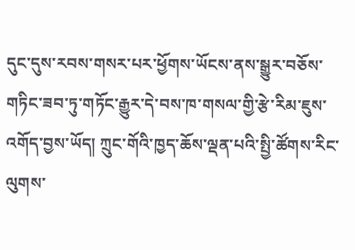དུང་དུས་རབས་གསར་པར་ཕྱོགས་ཡོངས་ནས་སྒྱུར་བཅོས་གཏིང་ཟབ་ཏུ་གཏོང་རྒྱུར་དེ་བས་ཁ་གསལ་གྱི་རྩེ་རིམ་ཇུས་འགོད་བྱས་ཡོད། ཀྲུང་གོའི་ཁྱད་ཆོས་ལྡན་པའི་སྤྱི་ཚོགས་རིང་ལུགས་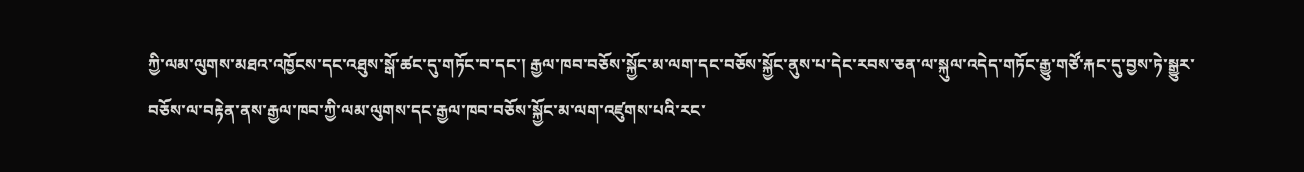ཀྱི་ལམ་ལུགས་མཐའ་འཁྱོངས་དང་འཐུས་སྒོ་ཚང་དུ་གཏོང་བ་དང་། རྒྱལ་ཁབ་བཅོས་སྐྱོང་མ་ལག་དང་བཅོས་སྐྱོང་ནུས་པ་དེང་རབས་ཅན་ལ་སྐུལ་འདེད་གཏོང་རྒྱུ་གཙོ་རྐང་དུ་བྱས་ཏེ་སྒྱུར་བཅོས་ལ་བརྟེན་ནས་རྒྱལ་ཁབ་ཀྱི་ལམ་ལུགས་དང་རྒྱལ་ཁབ་བཅོས་སྐྱོང་མ་ལག་འཛུགས་པའི་རང་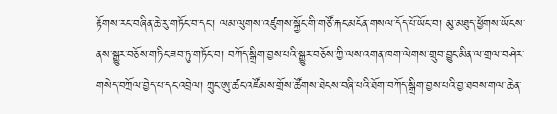རྟོགས་རང་བཞིན་ཆེ་རུ་གཏོང་བ་དང་། ལམ་ལུགས་འཛུགས་སྐྱོང་གི་གཙོ་རྐང་མངོན་གསལ་དོད་པོ་ཡོང་བ། མུ་མཐུད་ཕྱོགས་ཡོངས་ནས་སྒྱུར་བཅོས་གཏིང་ཟབ་ཏུ་གཏོང་བ། བཀོད་སྒྲིག་བྱས་པའི་སྒྱུར་བཅོས་ཀྱི་ལས་འགན་ཁག་ལེགས་གྲུབ་བྱུང་མིན་ལ་གྲལ་བཤེར་གསེད་བཀྲོལ་བྱེད་པ་དང་འབྲེལ། ཀྲུང་ཨུ་ཚང་འཛོམས་གྲོས་ཚོགས་ཐེངས་བཞི་པའི་ཐོག་བཀོད་སྒྲིག་བྱས་པའི་བྱ་ཐབས་གལ་ཆེན་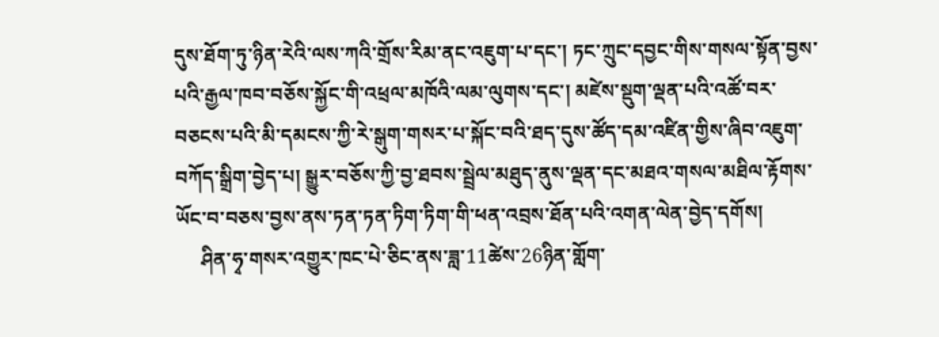དུས་ཐོག་ཏུ་ཉིན་རེའི་ལས་ཀའི་གྲོས་རིམ་ནང་འཇུག་པ་དང་། ཏང་ཀྲུང་དབྱང་གིས་གསལ་སྟོན་བྱས་པའི་རྒྱལ་ཁབ་བཅོས་སྐྱོང་གི་འཕྲལ་མཁོའི་ལམ་ལུགས་དང་། མཛེས་སྡུག་ལྡན་པའི་འཚོ་བར་བཅངས་པའི་མི་དམངས་ཀྱི་རེ་སྒུག་གསར་པ་སྐོང་བའི་ཐད་དུས་ཚོད་དམ་འཛིན་གྱིས་ཞིབ་འཇུག་བཀོད་སྒྲིག་བྱེད་པ། སྒྱུར་བཅོས་ཀྱི་བྱ་ཐབས་སྦྲེལ་མཐུད་ནུས་ལྡན་དང་མཐའ་གསལ་མཐིལ་རྟོགས་ཡོང་བ་བཅས་བྱས་ནས་ཏན་ཏན་ཏིག་ཏིག་གི་ཕན་འབྲས་ཐོན་པའི་འགན་ལེན་བྱེད་དགོས།
     ཤིན་ཧྭ་གསར་འགྱུར་ཁང་པེ་ཅིང་ནས་ཟླ་11ཚེས་26ཉིན་གློག་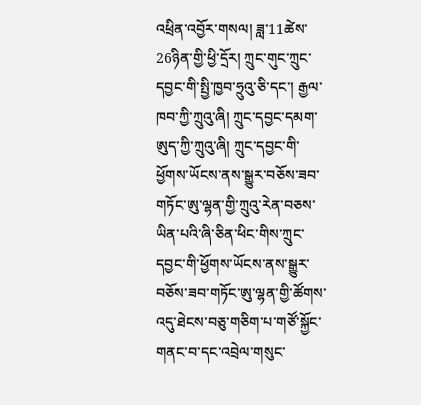འཕྲིན་འབྱོར་གསལ། ཟླ་11ཚེས་26ཉིན་གྱི་ཕྱི་དྲོར། ཀྲུང་གུང་ཀྲུང་དབྱང་གི་སྤྱི་ཁྱབ་ཧྲུའུ་ཅི་དང་། རྒྱལ་ཁབ་ཀྱི་ཀྲུའུ་ཞི། ཀྲུང་དབྱང་དམག་ཨུད་ཀྱི་ཀྲུའུ་ཞི། ཀྲུང་དབྱང་གི་ཕྱོགས་ཡོངས་ནས་སྒྱུར་བཅོས་ཟབ་གཏོང་ཨུ་ལྷན་གྱི་ཀྲུའུ་རེན་བཅས་ཡིན་པའི་ཞི་ཅིན་ཕིང་གིས་ཀྲུང་དབྱང་གི་ཕྱོགས་ཡོངས་ནས་སྒྱུར་བཅོས་ཟབ་གཏོང་ཨུ་ལྷན་གྱི་ཚོགས་འདུ་ཐེངས་བཅུ་གཅིག་པ་གཙོ་སྐྱོང་གནང་བ་དང་འབྲེལ་གསུང་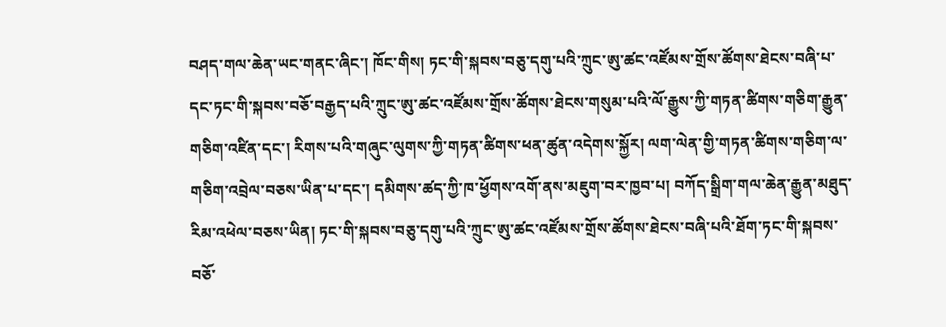བཤད་གལ་ཆེན་ཡང་གནང་ཞིང་། ཁོང་གིས། ཏང་གི་སྐབས་བཅུ་དགུ་པའི་ཀྲུང་ཨུ་ཚང་འཛོམས་གྲོས་ཚོགས་ཐེངས་བཞི་པ་དང་ཏང་གི་སྐབས་བཅོ་བརྒྱད་པའི་ཀྲུང་ཨུ་ཚང་འཛོམས་གྲོས་ཚོགས་ཐེངས་གསུམ་པའི་ལོ་རྒྱུས་ཀྱི་གཏན་ཚིགས་གཅིག་རྒྱུན་གཅིག་འཛིན་དང་། རིགས་པའི་གཞུང་ལུགས་ཀྱི་གཏན་ཚིགས་ཕན་ཚུན་འདེགས་སྐྱོར། ལག་ལེན་གྱི་གཏན་ཚིགས་གཅིག་ལ་གཅིག་འབྲེལ་བཅས་ཡིན་པ་དང་། དམིགས་ཚད་ཀྱི་ཁ་ཕྱོགས་འགོ་ནས་མཇུག་བར་ཁྱབ་པ། བཀོད་སྒྲིག་གལ་ཆེན་རྒྱུན་མཐུད་རིམ་འཕེལ་བཅས་ཡིན། ཏང་གི་སྐབས་བཅུ་དགུ་པའི་ཀྲུང་ཨུ་ཚང་འཛོམས་གྲོས་ཚོགས་ཐེངས་བཞི་པའི་ཐོག་ཏང་གི་སྐབས་བཅོ་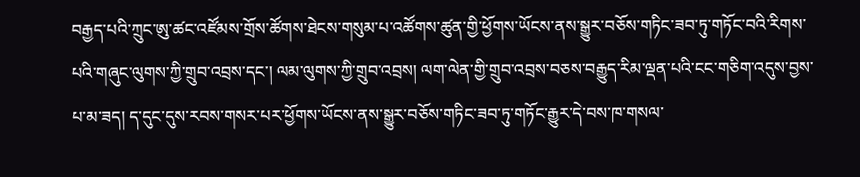བརྒྱད་པའི་ཀྲུང་ཨུ་ཚང་འཛོམས་གྲོས་ཚོགས་ཐེངས་གསུམ་པ་འཚོགས་ཚུན་གྱི་ཕྱོགས་ཡོངས་ནས་སྒྱུར་བཅོས་གཏིང་ཟབ་ཏུ་གཏོང་བའི་རིགས་པའི་གཞུང་ལུགས་ཀྱི་གྲུབ་འབྲས་དང་། ལམ་ལུགས་ཀྱི་གྲུབ་འབྲས། ལག་ལེན་གྱི་གྲུབ་འབྲས་བཅས་བརྒྱུད་རིམ་ལྡན་པའི་ངང་གཅིག་འདུས་བྱས་པ་མ་ཟད། ད་དུང་དུས་རབས་གསར་པར་ཕྱོགས་ཡོངས་ནས་སྒྱུར་བཅོས་གཏིང་ཟབ་ཏུ་གཏོང་རྒྱུར་དེ་བས་ཁ་གསལ་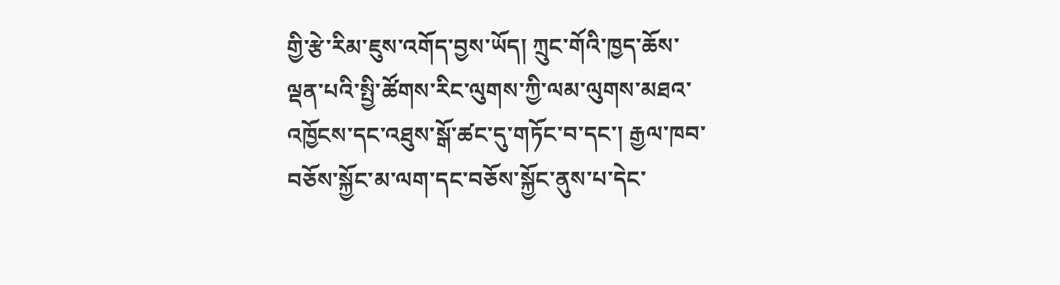གྱི་རྩེ་རིམ་ཇུས་འགོད་བྱས་ཡོད། ཀྲུང་གོའི་ཁྱད་ཆོས་ལྡན་པའི་སྤྱི་ཚོགས་རིང་ལུགས་ཀྱི་ལམ་ལུགས་མཐའ་འཁྱོངས་དང་འཐུས་སྒོ་ཚང་དུ་གཏོང་བ་དང་། རྒྱལ་ཁབ་བཅོས་སྐྱོང་མ་ལག་དང་བཅོས་སྐྱོང་ནུས་པ་དེང་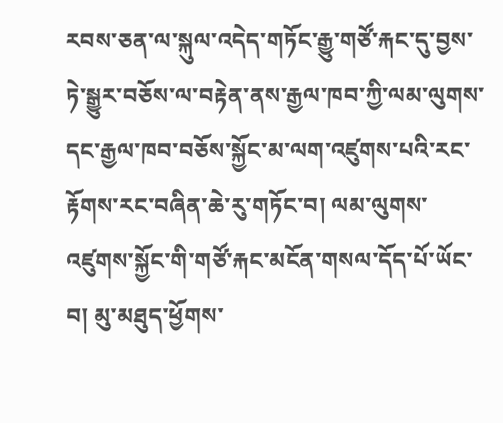རབས་ཅན་ལ་སྐུལ་འདེད་གཏོང་རྒྱུ་གཙོ་རྐང་དུ་བྱས་ཏེ་སྒྱུར་བཅོས་ལ་བརྟེན་ནས་རྒྱལ་ཁབ་ཀྱི་ལམ་ལུགས་དང་རྒྱལ་ཁབ་བཅོས་སྐྱོང་མ་ལག་འཛུགས་པའི་རང་རྟོགས་རང་བཞིན་ཆེ་རུ་གཏོང་བ། ལམ་ལུགས་འཛུགས་སྐྱོང་གི་གཙོ་རྐང་མངོན་གསལ་དོད་པོ་ཡོང་བ། མུ་མཐུད་ཕྱོགས་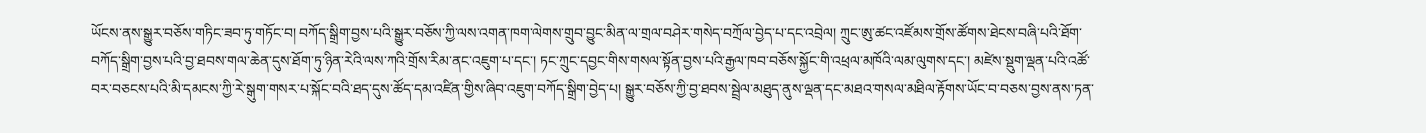ཡོངས་ནས་སྒྱུར་བཅོས་གཏིང་ཟབ་ཏུ་གཏོང་བ། བཀོད་སྒྲིག་བྱས་པའི་སྒྱུར་བཅོས་ཀྱི་ལས་འགན་ཁག་ལེགས་གྲུབ་བྱུང་མིན་ལ་གྲལ་བཤེར་གསེད་བཀྲོལ་བྱེད་པ་དང་འབྲེལ། ཀྲུང་ཨུ་ཚང་འཛོམས་གྲོས་ཚོགས་ཐེངས་བཞི་པའི་ཐོག་བཀོད་སྒྲིག་བྱས་པའི་བྱ་ཐབས་གལ་ཆེན་དུས་ཐོག་ཏུ་ཉིན་རེའི་ལས་ཀའི་གྲོས་རིམ་ནང་འཇུག་པ་དང་། ཏང་ཀྲུང་དབྱང་གིས་གསལ་སྟོན་བྱས་པའི་རྒྱལ་ཁབ་བཅོས་སྐྱོང་གི་འཕྲལ་མཁོའི་ལམ་ལུགས་དང་། མཛེས་སྡུག་ལྡན་པའི་འཚོ་བར་བཅངས་པའི་མི་དམངས་ཀྱི་རེ་སྒུག་གསར་པ་སྐོང་བའི་ཐད་དུས་ཚོད་དམ་འཛིན་གྱིས་ཞིབ་འཇུག་བཀོད་སྒྲིག་བྱེད་པ། སྒྱུར་བཅོས་ཀྱི་བྱ་ཐབས་སྦྲེལ་མཐུད་ནུས་ལྡན་དང་མཐའ་གསལ་མཐིལ་རྟོགས་ཡོང་བ་བཅས་བྱས་ནས་ཏན་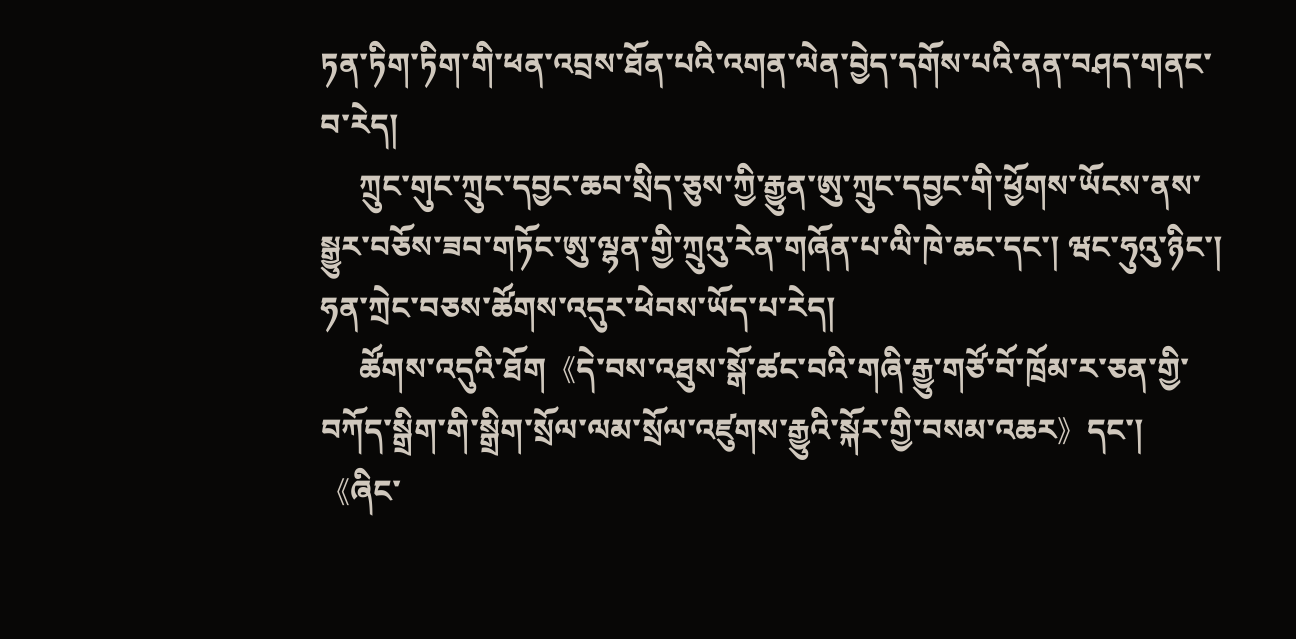ཏན་ཏིག་ཏིག་གི་ཕན་འབྲས་ཐོན་པའི་འགན་ལེན་བྱེད་དགོས་པའི་ནན་བཤད་གནང་བ་རེད།
     ཀྲུང་གུང་ཀྲུང་དབྱང་ཆབ་སྲིད་ཅུས་ཀྱི་རྒྱུན་ཨུ་ཀྲུང་དབྱང་གི་ཕྱོགས་ཡོངས་ནས་སྒྱུར་བཅོས་ཟབ་གཏོང་ཨུ་ལྷན་གྱི་ཀྲུའུ་རེན་གཞོན་པ་ལི་ཁེ་ཆང་དང་། ཝང་ཧུའུ་ཉིང་། ཧན་ཀྲེང་བཅས་ཚོགས་འདུར་ཕེབས་ཡོད་པ་རེད།
     ཚོགས་འདུའི་ཐོག《དེ་བས་འཐུས་སྒོ་ཚང་བའི་གཞི་རྒྱུ་གཙོ་བོ་ཁྲོམ་ར་ཅན་གྱི་བཀོད་སྒྲིག་གི་སྒྲིག་སྲོལ་ལམ་སྲོལ་འཛུགས་རྒྱུའི་སྐོར་གྱི་བསམ་འཆར》དང་། 《ཞིང་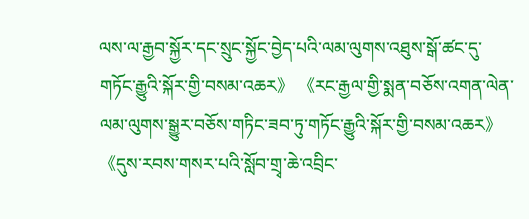ལས་ལ་རྒྱབ་སྐྱོར་དང་སྲུང་སྐྱོང་བྱེད་པའི་ལམ་ལུགས་འཐུས་སྒོ་ཚང་དུ་གཏོང་རྒྱུའི་སྐོར་གྱི་བསམ་འཆར》 《རང་རྒྱལ་གྱི་སྨན་བཅོས་འགན་ལེན་ལམ་ལུགས་སྒྱུར་བཅོས་གཏིང་ཟབ་ཏུ་གཏོང་རྒྱུའི་སྐོར་གྱི་བསམ་འཆར》 《དུས་རབས་གསར་པའི་སློབ་གྲྭ་ཆེ་འབྲིང་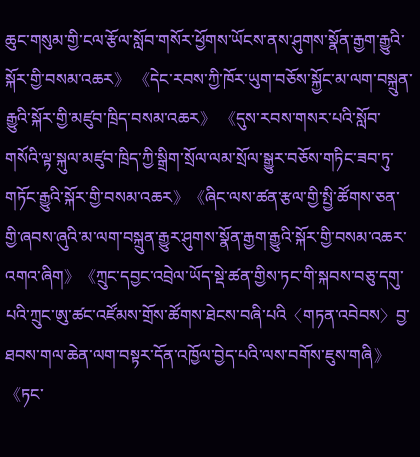ཆུང་གསུམ་གྱི་ངལ་རྩོལ་སློབ་གསོར་ཕྱོགས་ཡོངས་ནས་ཤུགས་སྣོན་རྒྱག་རྒྱུའི་སྐོར་གྱི་བསམ་འཆར》 《དེང་རབས་ཀྱི་ཁོར་ཡུག་བཅོས་སྐྱོང་མ་ལག་བསྐྲུན་རྒྱུའི་སྐོར་གྱི་མཛུབ་ཁྲིད་བསམ་འཆར》 《དུས་རབས་གསར་པའི་སློབ་གསོའི་ལྟ་སྐུལ་མཛུབ་ཁྲིད་ཀྱི་སྒྲིག་སྲོལ་ལམ་སྲོལ་སྒྱུར་བཅོས་གཏིང་ཟབ་ཏུ་གཏོང་རྒྱུའི་སྐོར་གྱི་བསམ་འཆར》《ཞིང་ལས་ཚན་རྩལ་གྱི་སྤྱི་ཚོགས་ཅན་གྱི་ཞབས་ཞུའི་མ་ལག་བསྐྲུན་རྒྱུར་ཤུགས་སྣོན་རྒྱག་རྒྱུའི་སྐོར་གྱི་བསམ་འཆར་འགའ་ཞིག》《ཀྲུང་དབྱང་འབྲེལ་ཡོད་སྡེ་ཚན་གྱིས་ཏང་གི་སྐབས་བཅུ་དགུ་པའི་ཀྲུང་ཨུ་ཚང་འཛོམས་གྲོས་ཚོགས་ཐེངས་བཞི་པའི〈གཏན་འབེབས〉བྱ་ཐབས་གལ་ཆེན་ལག་བསྟར་དོན་འཁྱོལ་བྱེད་པའི་ལས་བགོས་ཇུས་གཞི》《ཏང་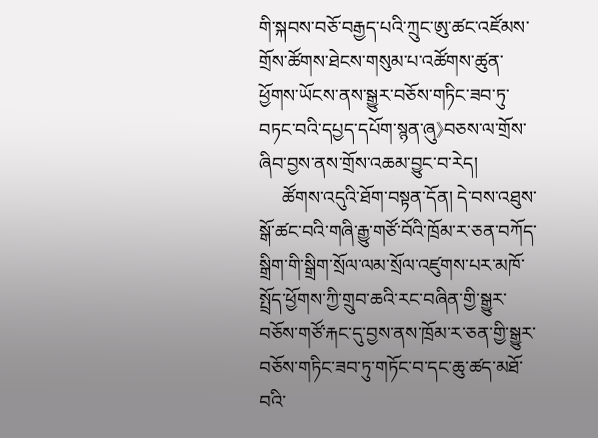གི་སྐབས་བཅོ་བརྒྱད་པའི་ཀྲུང་ཨུ་ཚང་འཛོམས་གྲོས་ཚོགས་ཐེངས་གསུམ་པ་འཚོགས་ཚུན་ཕྱོགས་ཡོངས་ནས་སྒྱུར་བཅོས་གཏིང་ཟབ་ཏུ་བཏང་བའི་དཔྱད་དཔོག་སྙན་ཞུ》བཅས་ལ་གྲོས་ཞིབ་བྱས་ནས་གྲོས་འཆམ་བྱུང་བ་རེད།
     ཚོགས་འདུའི་ཐོག་བསྟན་དོན། དེ་བས་འཐུས་སྒོ་ཚང་བའི་གཞི་རྒྱུ་གཙོ་བོའི་ཁྲོམ་ར་ཅན་བཀོད་སྒྲིག་གི་སྒྲིག་སྲོལ་ལམ་སྲོལ་འཛུགས་པར་མཁོ་སྤྲོད་ཕྱོགས་ཀྱི་གྲུབ་ཆའི་རང་བཞིན་གྱི་སྒྱུར་བཅོས་གཙོ་རྐང་དུ་བྱས་ནས་ཁྲོམ་ར་ཅན་གྱི་སྒྱུར་བཅོས་གཏིང་ཟབ་ཏུ་གཏོང་བ་དང་ཆུ་ཚད་མཐོ་བའི་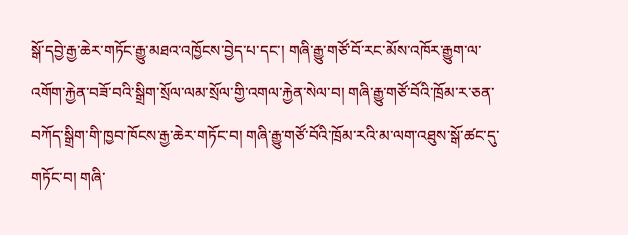སྒོ་དབྱེ་རྒྱ་ཆེར་གཏོང་རྒྱུ་མཐའ་འཁྱོངས་བྱེད་པ་དང་། གཞི་རྒྱུ་གཙོ་བོ་རང་མོས་འཁོར་རྒྱུག་ལ་འགོག་རྐྱེན་བཟོ་བའི་སྒྲིག་སྲོལ་ལམ་སྲོལ་གྱི་འགལ་རྐྱེན་སེལ་བ། གཞི་རྒྱུ་གཙོ་བོའི་ཁྲོམ་ར་ཅན་བཀོད་སྒྲིག་གི་ཁྱབ་ཁོངས་རྒྱ་ཆེར་གཏོང་བ། གཞི་རྒྱུ་གཙོ་བོའི་ཁྲོམ་རའི་མ་ལག་འཐུས་སྒོ་ཚང་དུ་གཏོང་བ། གཞི་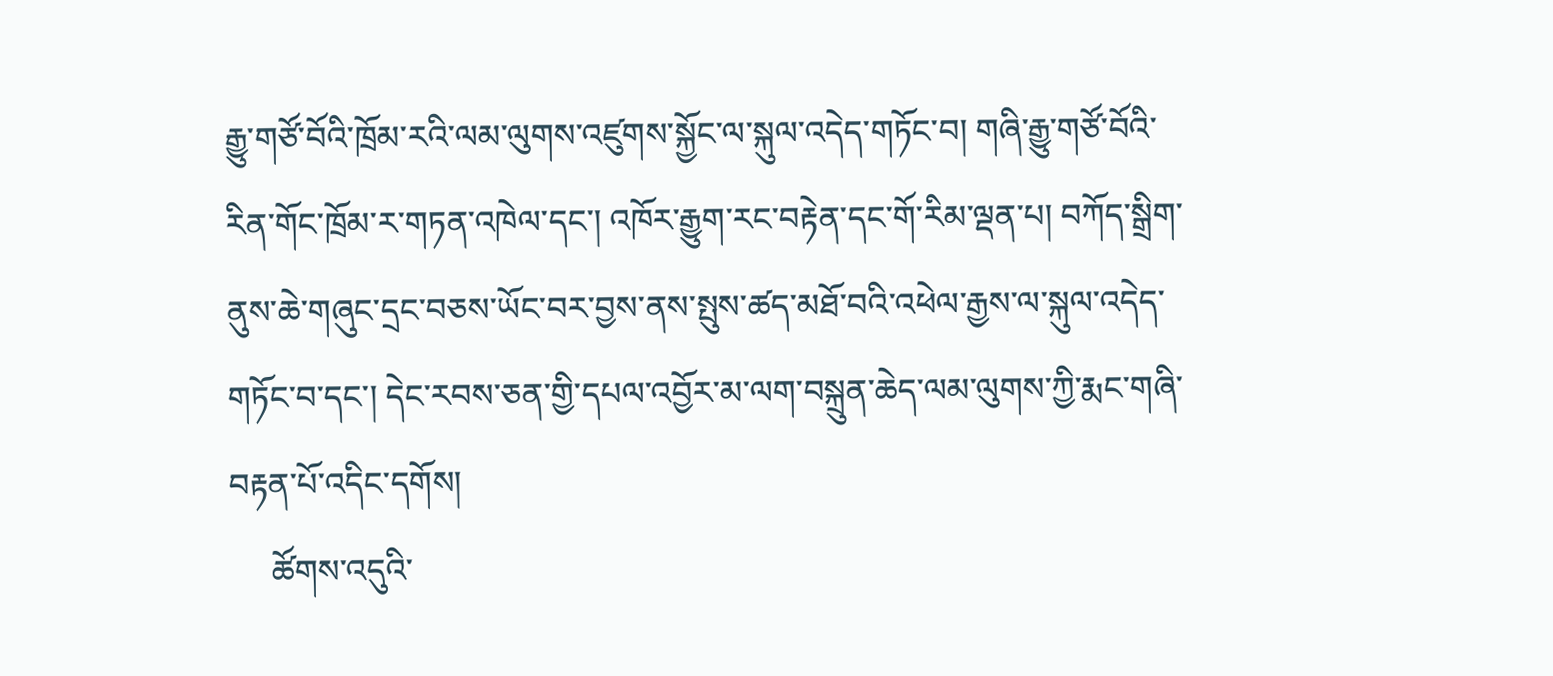རྒྱུ་གཙོ་བོའི་ཁྲོམ་རའི་ལམ་ལུགས་འཛུགས་སྐྱོང་ལ་སྐུལ་འདེད་གཏོང་བ། གཞི་རྒྱུ་གཙོ་བོའི་རིན་གོང་ཁྲོམ་ར་གཏན་འཁེལ་དང་། འཁོར་རྒྱུག་རང་བརྟེན་དང་གོ་རིམ་ལྡན་པ། བཀོད་སྒྲིག་ནུས་ཆེ་གཞུང་དྲང་བཅས་ཡོང་བར་བྱས་ནས་སྤུས་ཚད་མཐོ་བའི་འཕེལ་རྒྱས་ལ་སྐུལ་འདེད་གཏོང་བ་དང་། དེང་རབས་ཅན་གྱི་དཔལ་འབྱོར་མ་ལག་བསྐྲུན་ཆེད་ལམ་ལུགས་ཀྱི་རྨང་གཞི་བརྟན་པོ་འདིང་དགོས།
     ཚོགས་འདུའི་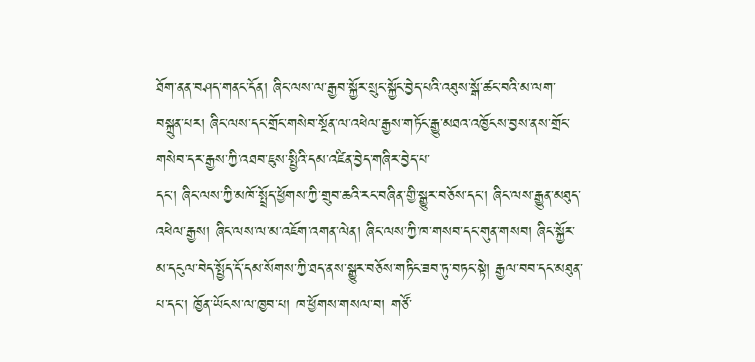ཐོག་ནན་བཤད་གནང་དོན། ཞིང་ལས་ལ་རྒྱབ་སྐྱོར་སྲུང་སྐྱོང་བྱེད་པའི་འཐུས་སྒོ་ཚང་བའི་མ་ལག་བསྐྲུན་པར། ཞིང་ལས་དང་གྲོང་གསེབ་སྔོན་ལ་འཕེལ་རྒྱས་གཏོང་རྒྱུ་མཐའ་འཁྱོངས་བྱས་ནས་གྲོང་གསེབ་དར་རྒྱས་ཀྱི་འཐབ་ཇུས་སྤྱིའི་དམ་འཛིན་བྱེད་གཞིར་བྱེད་པ་
དང་། ཞིང་ལས་ཀྱི་མཁོ་སྤྲོད་ཕྱོགས་ཀྱི་གྲུབ་ཆའི་རང་བཞིན་གྱི་སྒྱུར་བཅོས་དང་། ཞིང་ལས་རྒྱུན་མཐུད་འཕེལ་རྒྱས། ཞིང་ལས་ལ་མ་འཇོག་འགན་ལེན། ཞིང་ལས་ཀྱི་ཁ་གསབ་དང་གུན་གསབ། ཞིང་སྐྱོར་མ་དངུལ་བེད་སྤྱོད་དོ་དམ་སོགས་ཀྱི་ཐད་ནས་སྒྱུར་བཅོས་གཏིང་ཟབ་ཏུ་བཏང་སྟེ། རྒྱལ་བབ་དང་མཐུན་པ་དང་། ཁྱོན་ཡོངས་ལ་ཁྱབ་པ། ཁ་ཕྱོགས་གསལ་བ། གཙོ་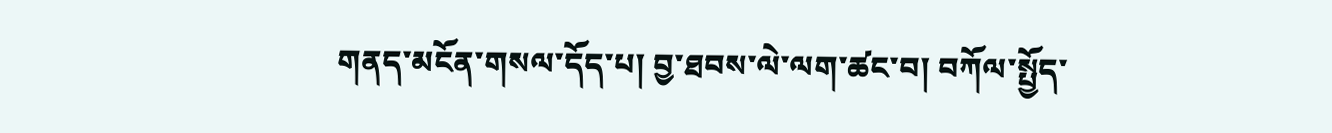གནད་མངོན་གསལ་དོད་པ། བྱ་ཐབས་ལེ་ལག་ཚང་བ། བཀོལ་སྤྱོད་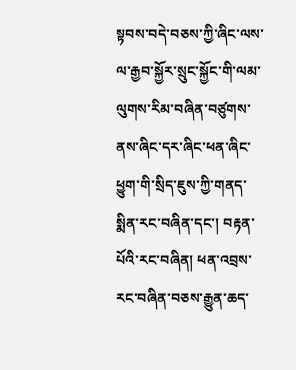སྟབས་བདེ་བཅས་ཀྱི་ཞིང་ལས་ལ་རྒྱབ་སྐྱོར་སྲུང་སྐྱོང་གི་ལམ་ལུགས་རིམ་བཞིན་བཙུགས་ནས་ཞིང་དར་ཞིང་ཕན་ཞིང་ཕྱུག་གི་སྲིད་ཇུས་ཀྱི་གནད་སྨིན་རང་བཞིན་དང་། བརྟན་པོའི་རང་བཞིན། ཕན་འབྲས་རང་བཞིན་བཅས་རྒྱུན་ཆད་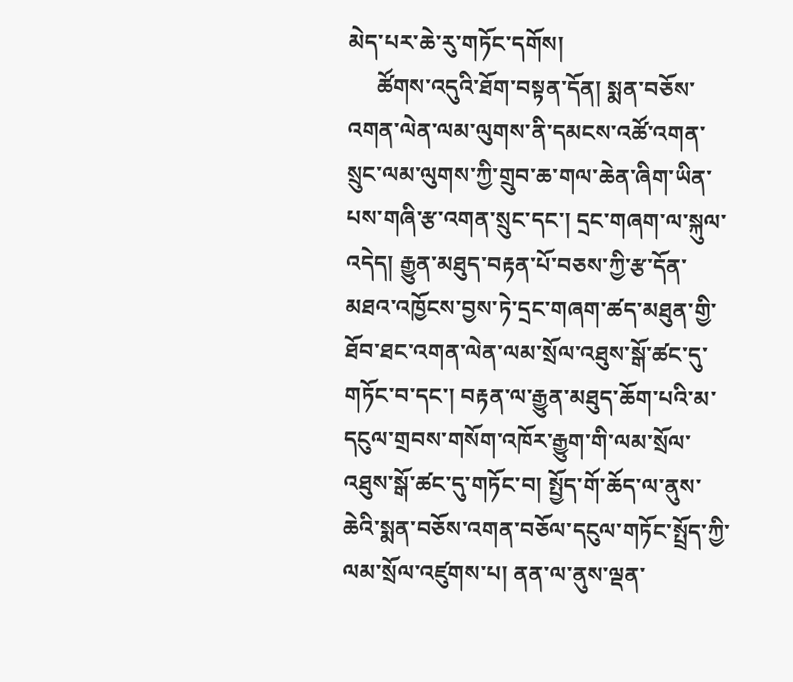མེད་པར་ཆེ་རུ་གཏོང་དགོས།
     ཚོགས་འདུའི་ཐོག་བསྟན་དོན། སྨན་བཅོས་འགན་ལེན་ལམ་ལུགས་ནི་དམངས་འཚོ་འགན་སྲུང་ལམ་ལུགས་ཀྱི་གྲུབ་ཆ་གལ་ཆེན་ཞིག་ཡིན་པས་གཞི་རྩ་འགན་སྲུང་དང་། དྲང་གཞག་ལ་སྐུལ་འདེད། རྒྱུན་མཐུད་བརྟན་པོ་བཅས་ཀྱི་རྩ་དོན་མཐའ་འཁྱོངས་བྱས་ཏེ་དྲང་གཞག་ཚད་མཐུན་གྱི་ཐོབ་ཐང་འགན་ལེན་ལམ་སྲོལ་འཐུས་སྒོ་ཚང་དུ་གཏོང་བ་དང་། བརྟན་ལ་རྒྱུན་མཐུད་ཆོག་པའི་མ་དངུལ་གྲབས་གསོག་འཁོར་རྒྱུག་གི་ལམ་སྲོལ་འཐུས་སྒོ་ཚང་དུ་གཏོང་བ། སྤྱོད་གོ་ཆོད་ལ་ནུས་ཆེའི་སྨན་བཅོས་འགན་བཅོལ་དངུལ་གཏོང་སྤྲོད་ཀྱི་ལམ་སྲོལ་འཛུགས་པ། ནན་ལ་ནུས་ལྡན་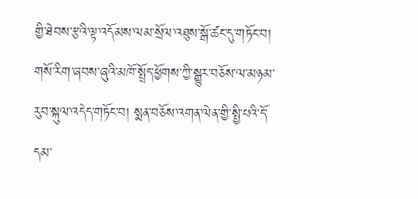གྱི་ཐེབས་རྩའི་ལྟ་འདོམས་ལམ་སྲོལ་འཐུས་སྒོ་ཚང་དུ་གཏོང་བ། གསོ་རིག་ཞབས་ཞུའི་མཁོ་སྤྲོད་ཕྱོགས་ཀྱི་སྒྱུར་བཅོས་ལ་མཉམ་རུབ་སྐུལ་འདེད་གཏོང་བ། སྨན་བཅོས་འགན་ལེན་གྱི་སྤྱི་པའི་དོ་དམ་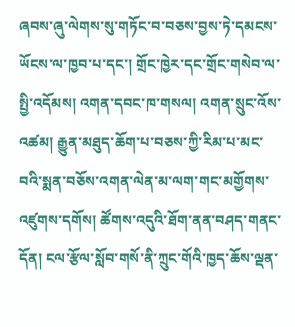ཞབས་ཞུ་ལེགས་སུ་གཏོང་བ་བཅས་བྱས་ཏེ་དམངས་ཡོངས་ལ་ཁྱབ་པ་དང་། གྲོང་ཁྱེར་དང་གྲོང་གསེབ་ལ་སྤྱི་འདོམས། འགན་དབང་ཁ་གསལ། འགན་སྲུང་འོས་འཚམ། རྒྱུན་མཐུད་ཆོག་པ་བཅས་ཀྱི་རིམ་པ་མང་བའི་སྨན་བཅོས་འགན་ལེན་མ་ལག་གང་མགྱོགས་འཛུགས་དགོས། ཚོགས་འདུའི་ཐོག་ནན་བཤད་གནང་དོན། ངལ་རྩོལ་སློབ་གསོ་ནི་ཀྲུང་གོའི་ཁྱད་ཆོས་ལྡན་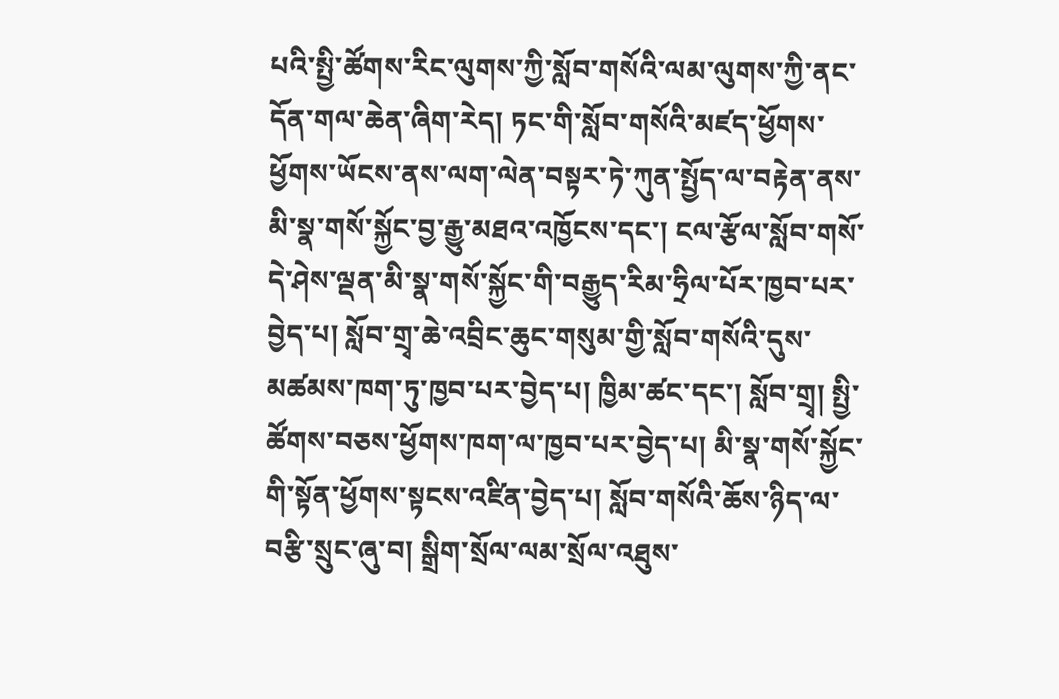པའི་སྤྱི་ཚོགས་རིང་ལུགས་ཀྱི་སློབ་གསོའི་ལམ་ལུགས་ཀྱི་ནང་དོན་གལ་ཆེན་ཞིག་རེད། ཏང་གི་སློབ་གསོའི་མཛད་ཕྱོགས་ཕྱོགས་ཡོངས་ནས་ལག་ལེན་བསྟར་ཏེ་ཀུན་སྤྱོད་ལ་བརྟེན་ནས་མི་སྣ་གསོ་སྐྱོང་བྱ་རྒྱུ་མཐའ་འཁྱོངས་དང་། ངལ་རྩོལ་སློབ་གསོ་དེ་ཤེས་ལྡན་མི་སྣ་གསོ་སྐྱོང་གི་བརྒྱུད་རིམ་ཧྲིལ་པོར་ཁྱབ་པར་བྱེད་པ། སློབ་གྲྭ་ཆེ་འབྲིང་ཆུང་གསུམ་གྱི་སློབ་གསོའི་དུས་མཚམས་ཁག་ཏུ་ཁྱབ་པར་བྱེད་པ། ཁྱིམ་ཚང་དང་། སློབ་གྲྭ། སྤྱི་ཚོགས་བཅས་ཕྱོགས་ཁག་ལ་ཁྱབ་པར་བྱེད་པ། མི་སྣ་གསོ་སྐྱོང་གི་སྟོན་ཕྱོགས་སྟངས་འཛིན་བྱེད་པ། སློབ་གསོའི་ཆོས་ཉིད་ལ་བརྩི་སྲུང་ཞུ་བ། སྒྲིག་སྲོལ་ལམ་སྲོལ་འཐུས་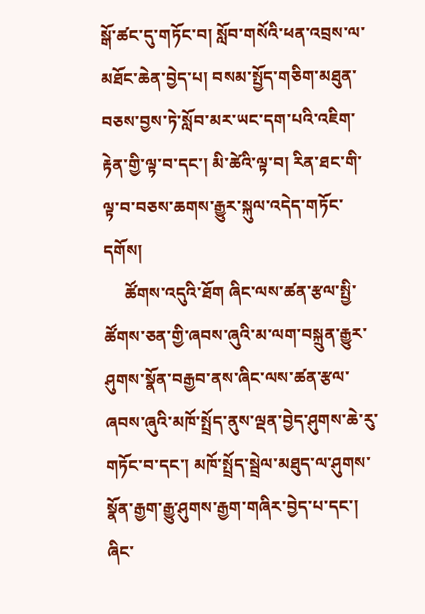སྒོ་ཚང་དུ་གཏོང་བ། སློབ་གསོའི་ཕན་འབྲས་ལ་མཐོང་ཆེན་བྱེད་པ། བསམ་སྤྱོད་གཅིག་མཐུན་བཅས་བྱས་ཏེ་སློབ་མར་ཡང་དག་པའི་འཇིག་རྟེན་གྱི་ལྟ་བ་དང་། མི་ཚེའི་ལྟ་བ། རིན་ཐང་གི་ལྟ་བ་བཅས་ཆགས་རྒྱུར་སྐུལ་འདེད་གཏོང་དགོས།
     ཚོགས་འདུའི་ཐོག ཞིང་ལས་ཚན་རྩལ་སྤྱི་ཚོགས་ཅན་གྱི་ཞབས་ཞུའི་མ་ལག་བསྐྲུན་རྒྱུར་ཤུགས་སྣོན་བརྒྱབ་ནས་ཞིང་ལས་ཚན་རྩལ་ཞབས་ཞུའི་མཁོ་སྤྲོད་ནུས་ལྡན་བྱེད་ཤུགས་ཆེ་རུ་གཏོང་བ་དང་། མཁོ་སྤྲོད་སྦྲེལ་མཐུད་ལ་ཤུགས་སྣོན་རྒྱག་རྒྱུ་ཤུགས་རྒྱག་གཞིར་བྱེད་པ་དང་། ཞིང་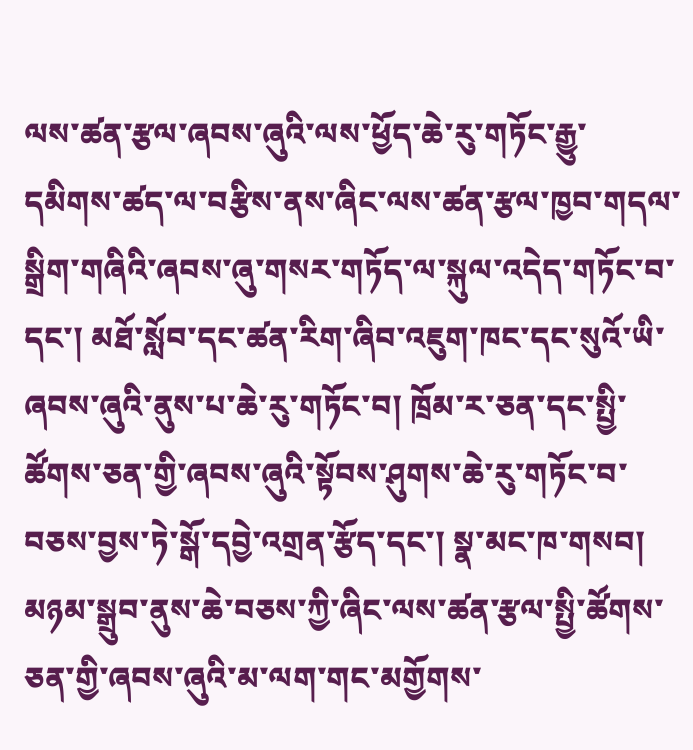ལས་ཚན་རྩལ་ཞབས་ཞུའི་ལས་ཕྱོད་ཆེ་རུ་གཏོང་རྒྱུ་དམིགས་ཚད་ལ་བརྩིས་ནས་ཞིང་ལས་ཚན་རྩལ་ཁྱབ་གདལ་སྒྲིག་གཞིའི་ཞབས་ཞུ་གསར་གཏོད་ལ་སྐུལ་འདེད་གཏོང་བ་དང་། མཐོ་སློབ་དང་ཚན་རིག་ཞིབ་འཇུག་ཁང་དང་སུའོ་ཡི་ཞབས་ཞུའི་ནུས་པ་ཆེ་རུ་གཏོང་བ། ཁྲོམ་ར་ཅན་དང་སྤྱི་ཚོགས་ཅན་གྱི་ཞབས་ཞུའི་སྟོབས་ཤུགས་ཆེ་རུ་གཏོང་བ་བཅས་བྱས་ཏེ་སྒོ་དབྱེ་འགྲན་རྩོད་དང་། སྣ་མང་ཁ་གསབ། མཉམ་སྒྲུབ་ནུས་ཆེ་བཅས་ཀྱི་ཞིང་ལས་ཚན་རྩལ་སྤྱི་ཚོགས་ཅན་གྱི་ཞབས་ཞུའི་མ་ལག་གང་མགྱོགས་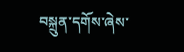བསྐྲུན་དགོས་ཞེས་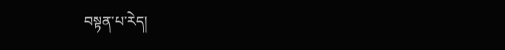བསྟན་པ་རེད།